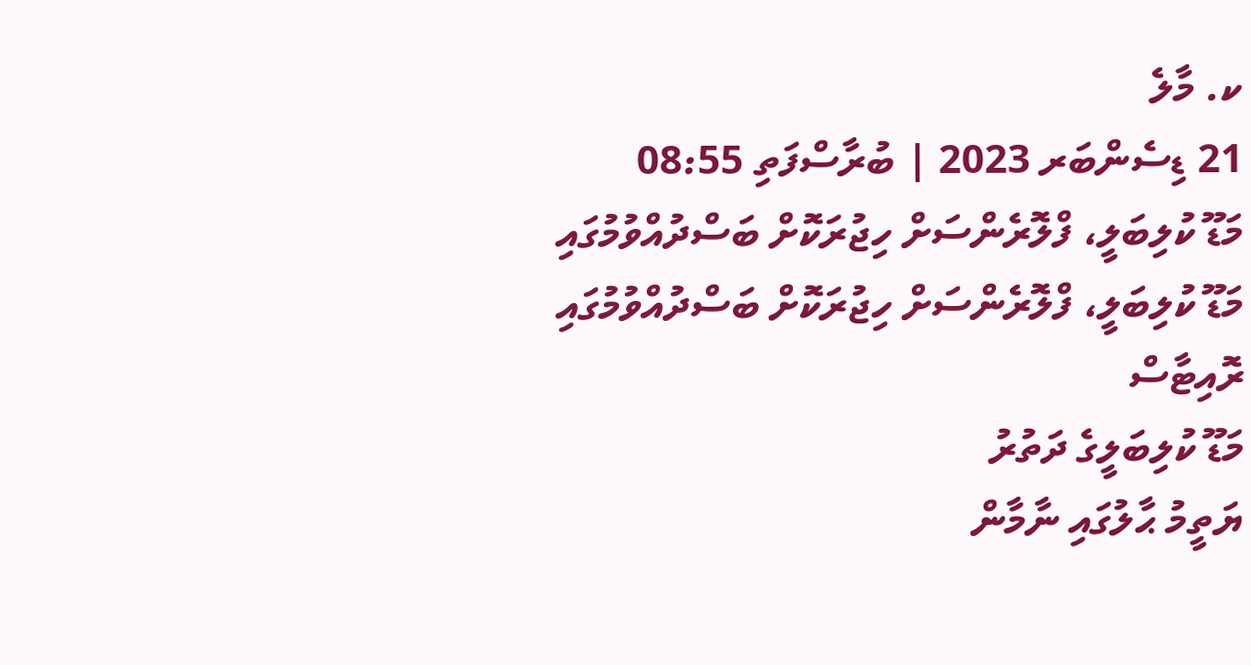ކ. މާލެ
21 ޑިސެންބަރ 2023 | ބުރާސްފަތި 08:55
މަޑޫ ކުލިބަލީ، ފްލޮރެންސަށް ހިޖުރަކޮށް ބަސްދުއްވުމުގައި
މަޑޫ ކުލިބަލީ، ފްލޮރެންސަށް ހިޖުރަކޮށް ބަސްދުއްވުމުގައި
ރޮއިޓާސް
މަޑޫ ކުލިބަލީގެ ދަތުރު
ޔަތީމު ޙާލުގައި ނާމާން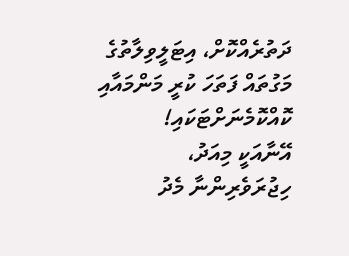ދަތުރެއްކޮށް، އިޓަލީވިލާތުގެ މަގުތައް ފަތަހަ ކުރީ މަންމައާއި ކޮއްކޮމެނަށްޓަކައި!
އޭނާއަކީ މިއަދު، ހިޖުރަވެރިންނާ މެދު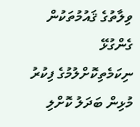ވިލާތުގެ ޤައުމުތަކުން ގެންގުޅޭ ނިކަމެތިކޮށްލުމުގެ ފިކުރު މުޅިން ބަދަލު ކޮށްލި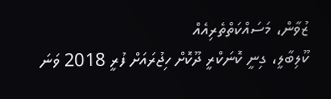ޒުވާން، މަސައްކަތްތެރިއެއް
ކޫލިބާލީ، ގިނީ ކޮނަކްރީ ދޫކޮށް ހިޖުރައަށް ފުރީ 2018 ވަނަ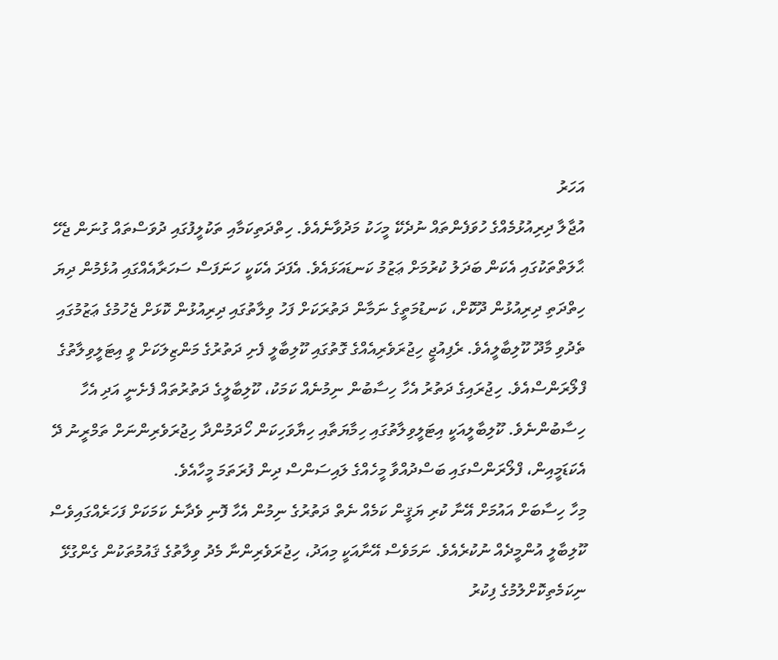އަހަރު
އުޖާލާ ދިރިއުޅުމެއްގެ ހުވަފެންތައް ނުދެކޭ މީހަކު މަދުވާނެއެވެ. ހިތްދަތިކަމާއި ތަކުލީފުގައި ދުވަސްތައް ގުނަން ޖެހޭ ޙާލަތްތަކުގައި އެކަން ބަދަލު ކުރުމަށް ޢަޒުމު ކަނޑައަޅައެވެ. އެފަދަ އެކަކީ ހަނަފަސް ސަހަރާއެއްގައި އުޅެމުން ދިޔަ ހިތްދަތި ދިރިއުޅުން ދޫކޮށް، ކަނޑުމަތީގެ ނަމާން ދަތުރަކަށް ފަހު ވިލާތުގައި ދިރިއުޅުން ކޮޅަށް ޖެހުމުގެ ޢަޒުމުގައި ތެދުވި މާދޫ ކޫލިބާލީއެވެ. ރެފިއުޖީ ހިޖުރަވެރިއެއްގެ ގޮތުގައި ކޫލިބާލީ ފެށި ދަތުރުގެ މަންޒިލަކަށް ވީ އިޓަލީވިލާތުގެ ފްލޯރަންސްއެވެ. ހިޖުރައިގެ ދަތުރު އެހާ ހިސާބުން ނިމުނެއް ކަމަކު، ކޫލިބާލީގެ ދަތުރުތައް ފެށެނީ އަދި އެހާ ހިސާބުންނެވެ. ކޫލިބާލީއަކީ އިޓަލީވިލާތުގައި ހިމާޔަތާއި ހިޔާވަހިކަން ހޯދަމުންދާ ހިޖުރަވެރިންނަށް ތަމްރީނު ދޭ އެކަޑަމީއިން، ފްލޯރަންސްގައި ބަސްދުއްވާ މީހެއްގެ ލައިސަންސް ދިން ފުރަތަމަ މީހާއެވެ.
މިހާ ހިސާބަށް އައުމަށް އޭނާ ކުރި ޔަޤީން ކަމެއް ނެތް ދަތުރުގެ ނިމުން އެހާ ފޮނި ވެދާނެ ކަމަކަށް ފަހަރެއްގައިވެސް ކޫލިބާލީ އުންމީދެއް ނުކުރެއެވެ. ނަމަވެސް އޭނާއަކީ މިއަދު، ހިޖުރަވެރިންނާ މެދު ވިލާތުގެ ޤައުމުތަކުން ގެންގުޅޭ ނިކަމެތިކޮށްލުމުގެ ފިކުރު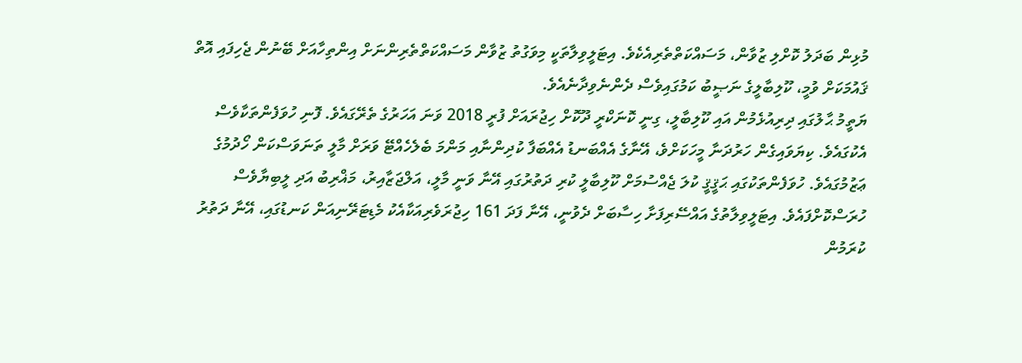މުޅިން ބަދަލު ކޮށްލި ޒުވާން، މަސައްކަތްތެރިއެކެވެ. އިޓަލީވިލާތަކީ މިވަގުތު ޒުވާން މަސައްކަތްތެރިންނަށް އިންތިހާއަށް ބޭނުން ޖެހިފައި އޮތް ޤައުމަކަށް ވުމީ، ކޫލިބާލީގެ ނަޞީބު ކަމުގައިވެސް ދެންނެވިދާނެއެވެ.
ޔަތީމު ޙާލުގައި ދިރިއުޅެމުން އައި ކޫލިބާލީ، ގިނީ ކޮނަކްރީ ދޫކޮށް ހިޖުރައަށް ފުރީ 2018 ވަނަ އަހަރުގެ ތެރޭގައެވެ. ފޮނި ހުވަފެންތަކާވެސް އެކުގައެވެ. ކިޔަވައިގެން ހަރުދަނާ މީހަކަށްވެ، އޭނާގެ އެއްބަނޑު އެއްބަފާ ކުދިންނާއި މަންމަ ބެލެހެއްޓޭ ވަރަށް މާލީ ތަނަވަސްކަން ހޯދުމުގެ ޢަޒުމުގައެވެ. ހުވަފެންތަކުގައި ޙަޤީޤީ ކުލަ ޖެއްސުމަށް ކޫލިބާލީ ކުރި ދަތުރުގައި އޭނާ ވަނީ މާލީ، އަލްޖަޒާއިރު، މަޣްރިބު އަދި ލީބިޔާވެސް ހުރަސްކޮށްފައެވެ. އިޓަލީވިލާތުގެ އައްސޭރިފަށާ ހިސާބަށް ދެވުނީ، އޭނާ ފަދަ 161 ހިޖުރަވެރިއަކާއެކު މެޑިޓަރޭނިއަން ކަނޑުގައި، އޭނާ ދަތުރު ކުރަމުން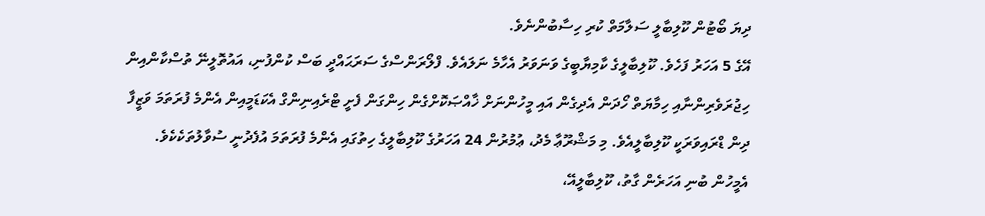ދިޔަ ބޯޓުން ކޫލިބާލީ ސަލާމަތް ކުރި ހިސާބުންނެވެ.
އޭގެ 5 އަހަރު ފަހެވެ. ކޫލިބާލީގެ ކާމިޔާބީގެ ވަނަވަރު އެހާމެ ނަލައެވެ. ފްލޯރަންސްގެ ސަރަޙައްދީ ބަސް ކުންފުނި، އައުތޮލީނޭ ތުސްކާންއިން ހިޖުރަވެރިންނާއި ހިމާޔަތް ހޯދަން އެދިގެން އައި މީހުންނަށް ޚާއްޞަކޮށްގެން ހިންގަން ފެށީ ޓްރެއިނިންގް އެކަޑަމީއިން އެންމެ ފުރަތަމަ ވަޒީފާ ދިން ޑްރައިވަރަކީ ކޫލިބާލީއެވެ. މި މަޝްރޫޢާ މެދު، ޢުމުރުން 24 އަހަރުގެ ކޫލިބާލީގެ ހިތުގައި އެންމެ ފުރަތަމަ އުފެދުނީ ސުވާލުތަކެކެވެ.
އެމީހުން ބުނި އަހަރެން ގާތު، ކޫލިބާލީއޭ،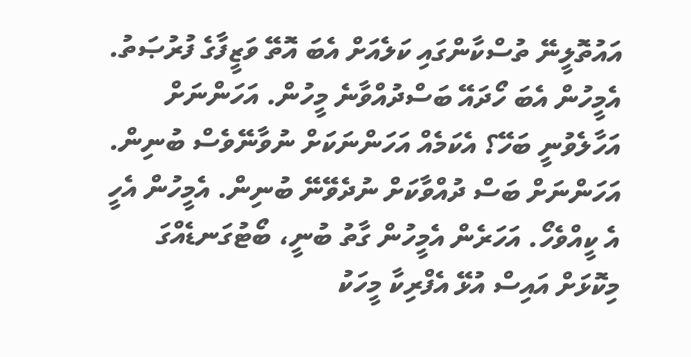އައުތޮލީނޭ ތުސްކާންގައި ކަލެއަށް އެބަ އޮތޭ ވަޒީފާގެ ފުރުޞަތު. އެމީހުން އެބަ ހޯދައޭ ބަސްދުއްވާނެ މީހުން. އަހަންނަށް އަހާލެވުނީ ބަހޭ؟ އެކަމެއް އަހަންނަކަށް ނުވާނޭވެސް ބުނިން. އަހަންނަށް ބަސް ދުއްވާކަށް ނުދެވޭނޭ ބުނިން. އެމީހުން އެހީ އެ ކީއްވެހޯ. އަހަރެން އެމީހުން ގާތު ބުނީ، ބޯޓުގަނޑެއްގަ މިކޮޅަށް އައިސް އުޅޭ އެފްރިކާ މީހަކު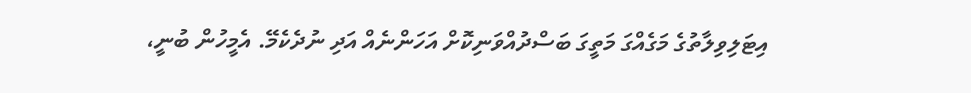އިޓަލިވިލާތުގެ މަގެއްގަ މަތީގަ ބަސްދުއްވަނިކޮށް އަހަންނެއް އަދި ނުދެކެމޭ. އެމީހުން ބުނީ،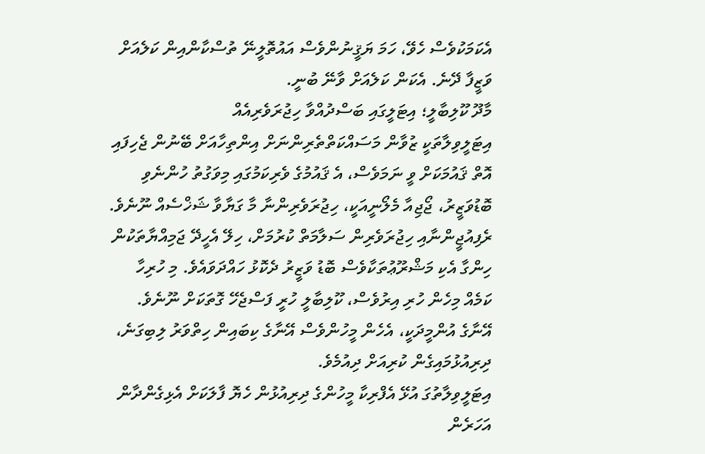އެކަމަކުވެސް ހެވޭ، ހަމަ ޔަޤީނުންވެސް އައުތޮލީނޭ ތުސްކާންއިން ކަލެއަށް ވަޒީފާ ދޭނެ. އެކަން ކަލެއަށް ވާނޭ ބުނީ.
މާދޫ ކޫލިބާލީ؛ އިޓަލީގައި ބަސްދުއްވާ ހިޖުރަވެރިއެއް
އިޓަލީވިލާތަކީ ޒުވާން މަސައްކަތްތެރިންނަށް އިންތިހާއަށް ބޭނުން ޖެހިފައި އޮތް ޤައުމަކަށް ވީ ނަމަވެސް، އެ ޤައުމުގެ ވެރިކަމުގައި މިވަގުތު ހުންނެވި ބޮޑުވަޒީރު، ޖޯޖިއާ މެލޯނީއަކީ، ހިޖުރަވެރިންނާ މާ ގަޔާވާ ޝަޚްސެއް ނޫނެވެ. ރެފިއުޖީންނާއި ހިޖުރަވެރިން ސަލާމަތް ކުރުމަށް، ހިލޭ އެހީދޭ ޖަމިއްޔާތަކުން ހިންގާ އެކި މަޝްރޫޢުތަކާވެސް ބޮޑު ވަޒީރު ދެކޮޅު ހައްދަވައެވެ. މި ހުރިހާ ކަމެއް މިހެން ހުރި އިރުވެސް، ކޫލިބާލީ ހުރީ ފަސްޖެހޭ ގޮތަކަށް ނޫނެވެ. އޭނާގެ އުންމީދަކީ، އެހެން މީހުންވެސް އޭނާގެ ކިބައިން ހިތްވަރު ލިބިގަނެ، ދިރިއުޅުމައިގެން ކުރިއަށް ދިއުމެވެ.
އިޓަލީވިލާތުގަ އުޅޭ އެފްރިކާ މީހުންގެ ދިރިއުޅުން ހެޔޮ ފާލަކަށް އެޅިގެންދާން އަހަރެން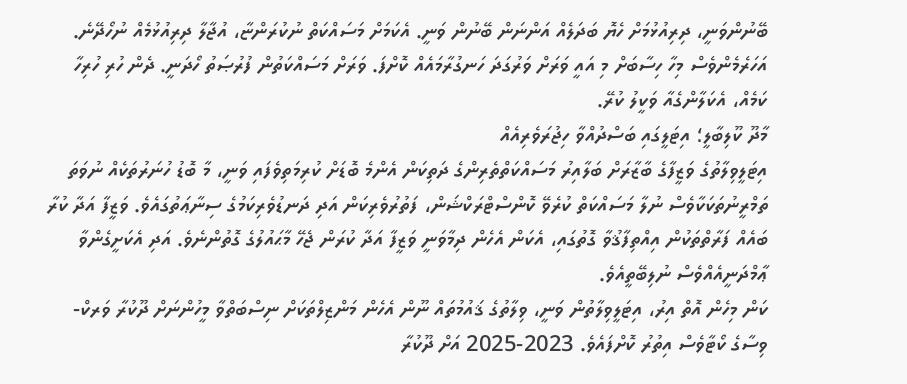ބޭނުންވަނީ، ދިރިއުޅުމަށް ހެޔޮ ބަދަލެއް އަންނަން ބޭނުން ވަނީ. އެކަމަށް މަސައްކަތް ނުކުރަންޏާ، އުޖާލާ ދިރިއުޅުމެއް ނުހޯދޭނެ. އަހަރެމެންވެސް މިހާ ހިސާބަށް މި އައީ ވަރަށް ވަރުގަދަ ހަނގުރާމައެއް ކޮށްފަ. ވަރަށް މަސައްކަތުން ފުރުޞަތު ހޯދަނީ. ދެން ހުރި ހުރިހާ ކަމެއް، އެކަލާންގެއާ ވަކީލު ކުރޭ.
މާދޫ ކޫލިބާލީ؛ އިޓަލީގައި ބަސްދުއްވާ ހިޖުރަވެރިއެއް
އިޓަލީވިލާތުގެ ވަޒީފާގެ ބާޒާރަށް ބަލާއިރު މަސައްކަތްތެރިންގެ ދަތިކަން އެންމެ ބޮޑަށް ކުރިމަތިވެފައި ވަނީ، މާ ބޮޑު ހުނަރުތަކެއް ނުވަތަ ތަމްރީނުތަކަކާވެސް ނުލާ މަސައްކަތް ކުރެވޭ ކޮންސްޓްރަކްޝަން، ފަތުރުވެރިކަން އަދި ދަނޑުވެރިކަމުގެ ސިނާޢަތުގައެވެ. ވަޒީފާ އަދާ ކުރާ ބައެއް ފަރާތްތަކުން އިއްތިފާޤުވާ ގޮތުގައި، އެކަން އެހެން ދިމާވަނީ ވަޒީފާ އަދާ ކުރަން ޖެހޭ މާޙައުލުގެ ގޮތުންނެވެ. އަދި އެކަށީގެންވާ ޢާމްދަނީއެއްވެސް ނުލިބޭތީއެވެ.
ކަން މިހެން އޮތް އިރު، އިޓަލީވިލާތުން ވަނީ، ވިލާތުގެ ޤައުމުތައް ނޫން އެހެން މަންޒިލްތަކަށް ނިސްބަތްވާ މީހުންނަށް ދޫކުރާ ވަރކް-ވިސާގެ ކޯޓާވެސް އިތުރު ކޮށްފައެވެ. 2023-2025 އަށް ދޫކުރާ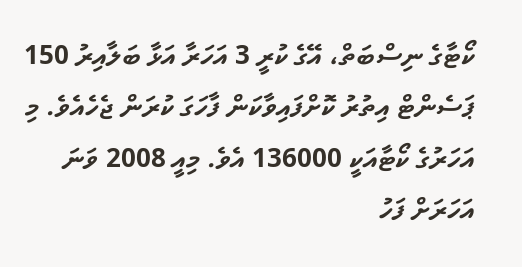ކޯޓާގެ ނިސްބަތް، އޭގެ ކުރީ 3 އަހަރާ އަޅާ ބަލާއިރު 150 ޕަސެންޓް އިތުރު ކޮށްފައިވާކަން ފާހަގަ ކުރަން ޖެހެއެވެ. މި އަހަރުގެ ކޯޓާއަކީ 136000 އެވެ. މިއީ 2008 ވަނަ އަހަރަށް ފަހު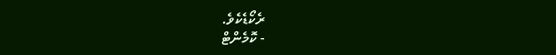ރެކޯޑެކެވެ.
- ކޮމެންޓް